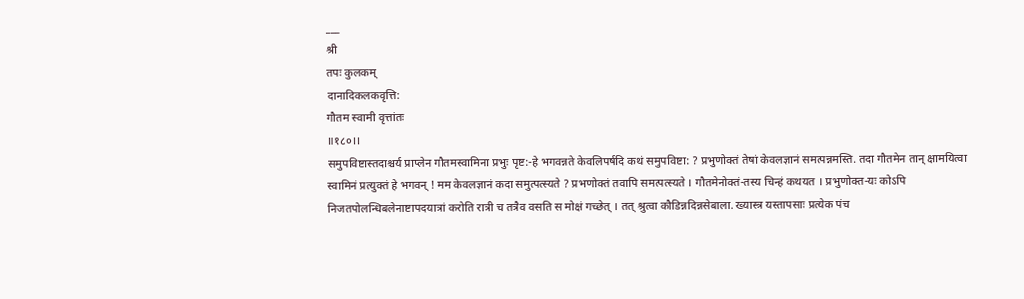___
श्री
तपः कुलकम्
दानादिकलकवृत्ति:
गौतम स्वामी वृत्तांतः
॥१८०।।
समुपविष्टास्तदाश्चर्य प्राप्लेन गौतमस्वामिना प्रभुः पृष्ट:-हे भगवन्नते केवलिपर्षदि कथं समुपविष्टा: ? प्रभुणोक्तं तेषां केवलज्ञानं समत्पन्नमस्ति. तदा गौतमेन तान् क्षामयित्वा स्वामिनं प्रत्युक्तं हे भगवन् ! मम केवलज्ञानं कदा समुत्पत्स्यते ? प्रभणोक्तं तवापि समत्पत्स्यते । गौतमेनोक्तं-तस्य चिन्हं कथयत । प्रभुणोक्त-यः कोऽपि निजतपोलन्धिबलेनाष्टापदयात्रां करोति रात्री च तत्रैव वसति स मोक्षं गच्छेत् । तत् श्रुत्वा कौडिन्नदिन्नसेबाला. ख्यास्त्र यस्तापसाः प्रत्येक पंच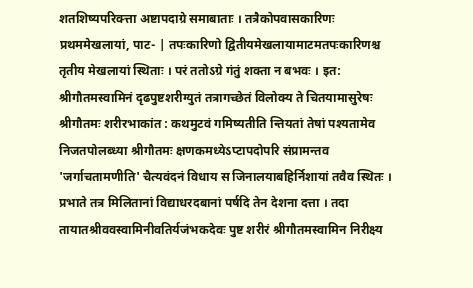शतशिष्यपरिक्त्ता अष्टापदाग्रे समाबाताः । तत्रैकोपवासकारिणः प्रथममेखलायां, पाट- | तपःकारिणो द्वितीयमेखलायामाटमतपःकारिणश्च तृतीय मेखलायां स्थिताः । परं ततोऽग्रे गंतुं शक्ता न बभवः । इत: श्रीगौतमस्वामिनं दृढपुष्टशरीग्युतं तत्रागच्छेतं विलोक्य ते चितयामासुरेषः श्रीगौतमः शरीरभाकांत : कथमुटवं गमिष्यतीति न्तियतां तेषां पश्यतामेव निजतपोलब्ध्या श्रीगौतमः क्षणकमध्येऽप्टापदोपरि संप्रामन्तव 'जर्गाचतामणीति' चैत्यवंदनं विधाय स जिनालयाबहिर्निशायां तवैव स्थितः । प्रभाते तत्र मिलितानां विद्याधरदबानां पर्षदि तेन देशना दत्ता । तदा तायातश्रीववस्वामिनीवतिर्यजंभकदेवः पुष्ट शरीरं श्रीगौतमस्वामिन निरीक्ष्य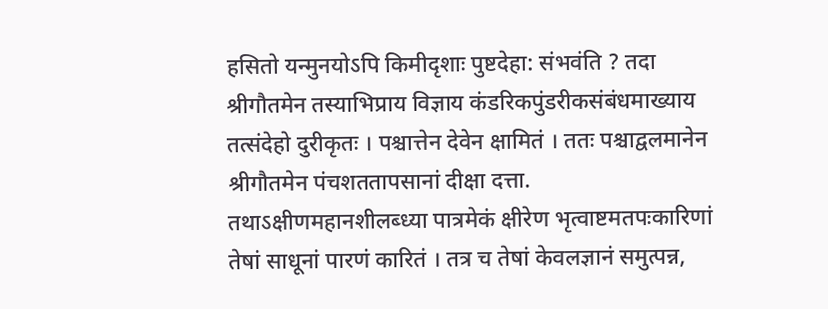हसितो यन्मुनयोऽपि किमीदृशाः पुष्टदेहा: संभवंति ? तदा श्रीगौतमेन तस्याभिप्राय विज्ञाय कंडरिकपुंडरीकसंबंधमाख्याय तत्संदेहो दुरीकृतः । पश्चात्तेन देवेन क्षामितं । ततः पश्चाद्वलमानेन श्रीगौतमेन पंचशततापसानां दीक्षा दत्ता. तथाऽक्षीणमहानशीलब्ध्या पात्रमेकं क्षीरेण भृत्वाष्टमतपःकारिणां तेषां साधूनां पारणं कारितं । तत्र च तेषां केवलज्ञानं समुत्पन्न,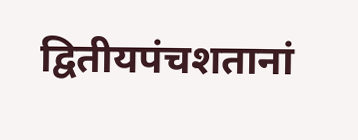द्वितीयपंचशतानां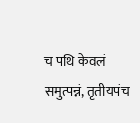च पथि केवलं समुत्पन्नं, तृतीयपंच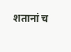शतानां च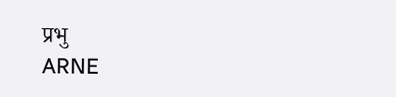प्रभु
ARNE